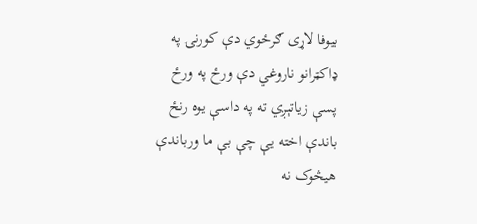بیوفا لاړی ګرځوي دې کورنۍ په ډاکټرانو ناروغي دې ورځ په ورځ پسې زیاتېږي ته په داسې یوه رنځ باندې اخته یې چې بې ما ورباندې هیڅوک نه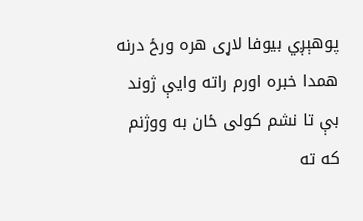پوهېږي بیوفا لاړی هره ورځ درنه همدا خبره اورم راته وایې ژوند بې تا نشم کولی ځان به ووژنم که ته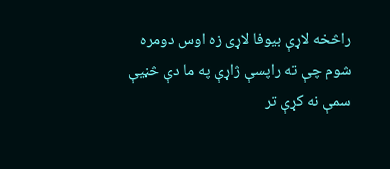راڅخه لاړې بیوفا لاړی زه اوس دومره شوم چې ته راپسې ژاړې په ما دې څڼیې سمې نه کړې تر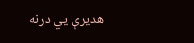هدیرې یي درنه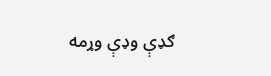ګډې وډې وړمه